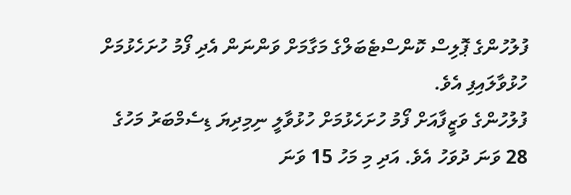ފުލުހުންގެ ޕޮލިސް ކޮންސްޓެބަލްގެ މަގާމަށް ވަންނަން އެދި ފޯމު ހުށަހެޅުމަށް ހުޅުވާލައިފި އެވެ.
ފުލުހުންގެ ވަޒީފާއަށް ފޯމު ހުށަހެޅުމަށް ހުޅުވާލީ ނިމިދިޔަ ޑިސެމްބަރު މަހުގެ 28 ވަނަ ދުވަހު އެވެ. އަދި މި މަހު 15 ވަނަ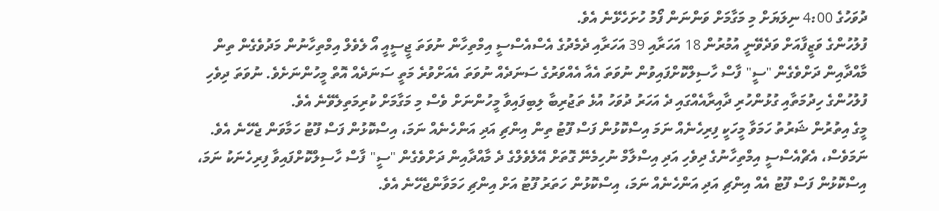ދުވަހުގެ 4:00 ނިލަޔަށް މި މަގާމަށް ވަންނަން ފޯމު ހުށަހެޅޭނެ އެވެ.
ފުލުހުންގެ ވަޒީފާއަށް ވަދެވޭނީ އުމުރުން 18 އަހަރާއި 39 އަހަރާއި ދެމެދުގެ އެސްއެސްސީ އިމްތިހާން ނުވަތަ ޖީސީއީ އޯ ލެވެލް އިމްތިހާނުން މަދުވެގެން ތިން މާއްދާއިން ދަށްވެގެން "ސީ" ފާސް ހާސިލްކޮށްފައިވުން ނުވަތަ އެއާ އެއްވަރުގެ ސަނަދެއް ނުވަތަ އެއަށްވުރެ މަތީ ސަނަދެއް އޮތް މީހުންނަށެވެ. ނުވަތަ ދިވެހި ފުލުހުންގެ ހިދުމަތާއި ގުޅުންހުރި ދާއިރާއެއްގައި ދެ އަހަރު ދުވަހު އުޅެ ތަޖުރިބާ ލިބިފައިވާ މީހުންނަށް ވެސް މި މަގާމަށް ކުރިމަތިލެވޭނެ އެވެ.
މީގެ އިތުރުން ޝަރުތު ހަމަވާ މީހަކީ ފިރިހެނެއް ނަމަ އިސްކޮޅުން ފަސް ފޫޓު ތިން އިންޗި އަދި އަންހެނެއް ނަމަ، އިސްކޮޅުން ފަސް ފޫޓު ހަމާވަން ޖެހޭނެ އެވެ. ނަމަވެސް، އެޗްއެސްސީ އިމްތިހާނުގެ ދިވެހި އަދި އިސްލާމް ނުހިމެނޭ ގޮތަށް އޭލެވެލްގެ ދެ މާއްދާއިން ދަށްވެގެން "ސީ" ފާސް ހާސިލްކޮށްފައިވާ ފިރިހެނަކު ނަމަ، އިސްކޮޅުން ފަސް ފޫޓު އެއް އިންޗި އަދި އަންހެނެއް ނަމަ، އިސްކޮޅުން ހަތަރު ފޫޓު އަށް އިންޗި ހަމަވާންޖެހޭނެ އެވެ.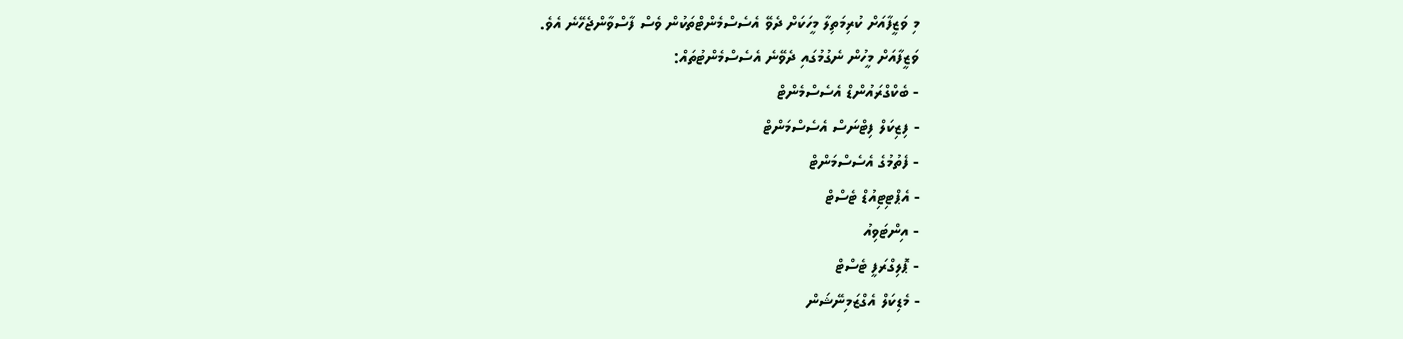މި ވަޒީފާއަށް ކުރިމަތިލާ މީހަކަށް ދެވޭ އެސެސްމެންޓްތަކުން ވެސް ފާސްވާންޖެހޭނެ އެވެ.
ވަޒީފާއަށް މީހުން ނެގުމުގައި ދެވޭނެ އެސެސްމެންޓުތައް:
- ބެކްގްރައުންޑް އެސެސްމެންޓް
- ފިޒިކަލް ފިޓްނަސް އެސެސްމަންޓް
- ފެތުމުގެ އެސެސްމަންޓް
- އެޕްޓިޓިއުޑް ޓެސްޓް
- އިންޓަވިއު
- ޕޮލިގްރަފީ ޓެސްޓް
- މެޑިކަލް އެގްޒަމިނޭޝަން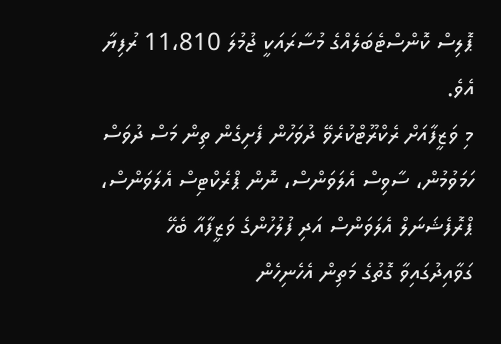ޕޮލިސް ކޮންސްޓެބަލެއްގެ މުސާރައަކީ ޖުމުލަ 11،810 ރުފިޔާ އެވެ.
މި ވަޒީފާއަށް ރެކްރޫޓްކުރެވޭ ދުވަހުން ފެށިގެން ތިން މަސް ދުވަސް ހަމަވުމުން، ސާވިސް އެލަވަންސް، ނޮން ޕްރެކްޓިސް އެލަވަންސް، ޕްރޮފެޝަނަލް އެލަވަންސް އަދި ފުލުހުންގެ ވަޒީފާއާ ބެހޭ ގަވާއިދުގައިވާ ގޮތުގެ މަތިން އެހެނިހެން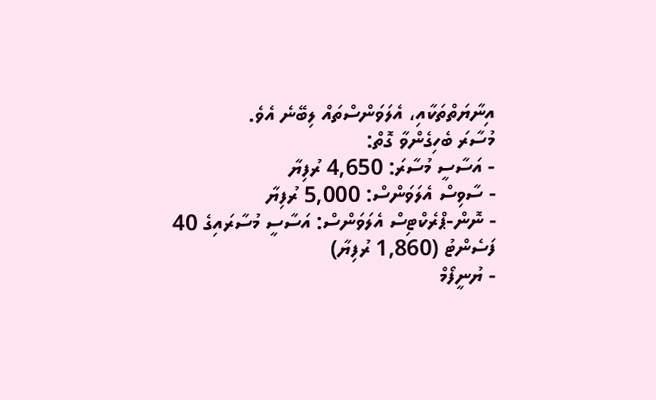އިނާޔަތްތަކާއި، އެލަވަންސްތައް ލިބޭނެ އެވެ.
މުސާރަ ބެހިގެންވާ ގޮތް:
- އަސާސީ މުސާރަ: 4,650 ރުފިޔާ
- ސާވިސް އެލަވަންސް: 5,000 ރުފިޔާ
- ނޮން-ޕްރެކްޓިސް އެލަވަންސް: އަސާސީ މުސާރައިގެ 40 ފަސެންޓު (1,860 ރުފިޔާ)
- ޔުނީފޯމް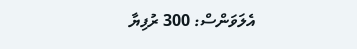އެލަވަންސް: 300 ރުފިޔާ